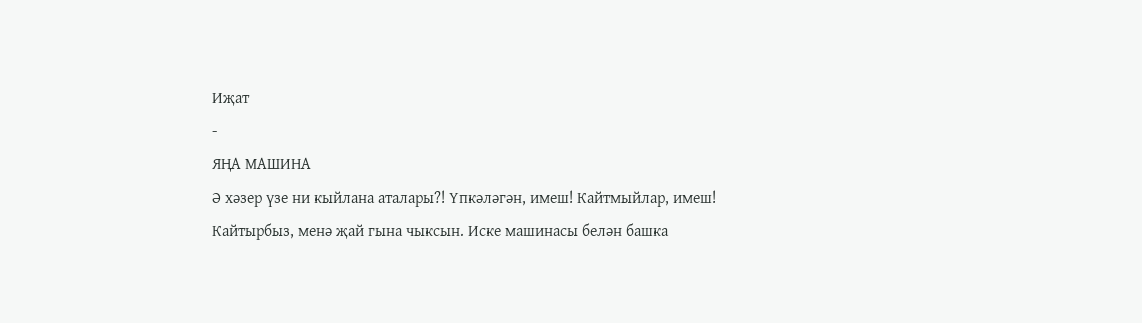Иҗат
-
ЯҢА МАШИНА
Ә хәзер үзе ни кыйлана аталары?! Үпкәләгән, имеш! Кайтмыйлар, имеш! Кайтырбыз, менә җай гына чыксын. Иске машинасы белән башка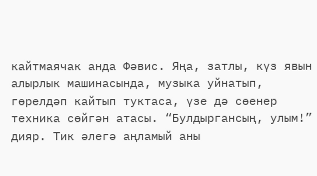кайтмаячак анда Фәвис. Яңа, затлы, күз явын алырлык машинасында, музыка уйнатып, гөрелдәп кайтып туктаса, үзе дә сөенер техника сөйгән атасы. “Булдыргансың, улым!” дияр. Тик әлегә аңламый аны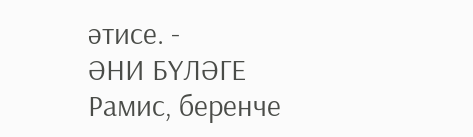әтисе. -
ӘНИ БҮЛӘГЕ
Рамис, беренче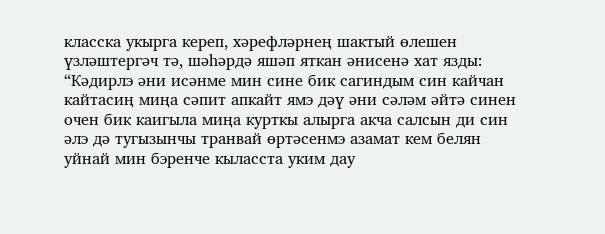класска укырга кереп, хәрефләрнең шактый өлешен үзләштергәч тә, шәһәрдә яшәп яткан әнисенә хат язды: “Кәдирлэ әни исәнме мин сине бик сагиндым син кайчан кайтасиң миңа сәпит апкайт ямэ дәү әни сәләм әйтә синен очен бик каигыла миңа курткы алырга акча салсын ди син әлэ дә тугызынчы транвай өртәсенмэ азамат кем белян уйнай мин бэренче кыласста уким дау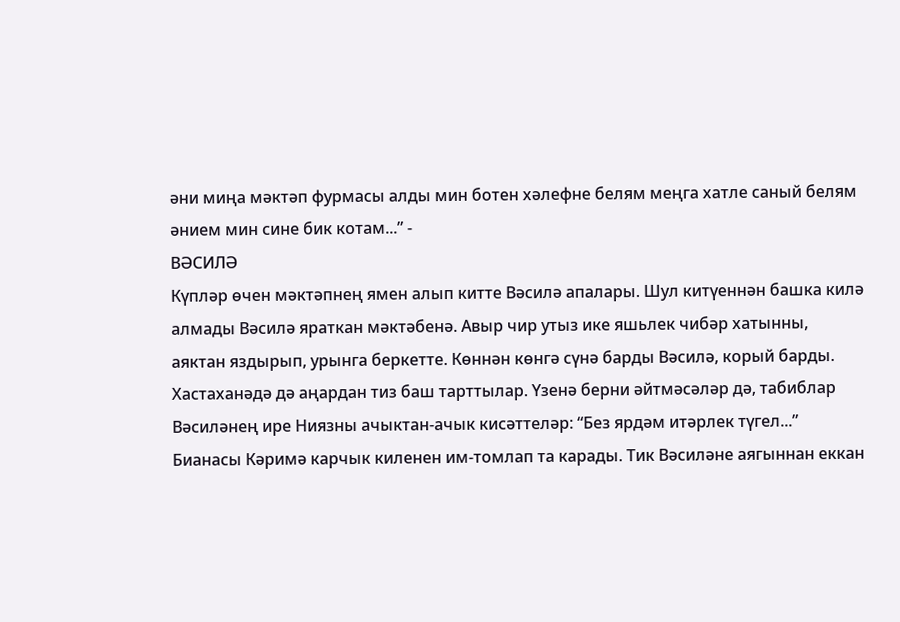әни миңа мәктәп фурмасы алды мин ботен хәлефне белям меңга хатле саный белям әнием мин сине бик котам...” -
ВӘСИЛӘ
Күпләр өчен мәктәпнең ямен алып китте Вәсилә апалары. Шул китүеннән башка килә алмады Вәсилә яраткан мәктәбенә. Авыр чир утыз ике яшьлек чибәр хатынны, аяктан яздырып, урынга беркетте. Көннән көнгә сүнә барды Вәсилә, корый барды. Хастаханәдә дә аңардан тиз баш тарттылар. Үзенә берни әйтмәсәләр дә, табиблар Вәсиләнең ире Ниязны ачыктан-ачык кисәттеләр: “Без ярдәм итәрлек түгел...” Бианасы Кәримә карчык киленен им-томлап та карады. Тик Вәсиләне аягыннан еккан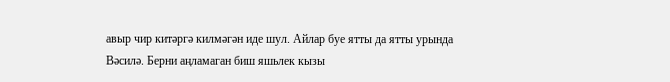авыр чир китәргә килмәгән иде шул. Айлар буе ятты да ятты урында Вәсилә. Берни аңламаган биш яшьлек кызы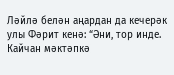Ләйлә белән аңардан да кечерәк улы Фәрит кенә: “Әни, тор инде. Кайчан мәктәпкә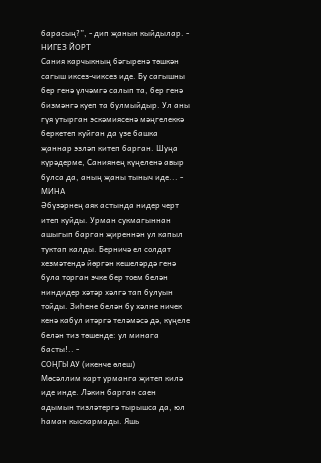барасың?”, - дип җанын кыйдылар. -
НИГЕЗ ЙОРТ
Сания карчыкның бәгыренә төшкән сагыш иксез-чиксез иде. Бу сагышны бер генә үлчәмгә салып та, бер генә бизмәнгә куеп та булмыйдыр. Ул аны гүя утырган эскәмиясенә мәңгелеккә беркетеп куйган да үзе башка җаннар эзләп китеп барган. Шуңа күрәдерме, Саниянең күңеленә авыр булса да, аның җаны тыныч иде... -
МИНА
Әбүзәрнең аяк астында нидер черт итеп куйды. Урман сукмагыннан ашыгып барган җиреннән ул капыл туктап калды. Берничә ел солдат хезмәтендә йөргән кешеләрдә генә була торган эчке бер тоем белән ниндидер хәтәр хәлгә тап булуын тойды. Зиһене белән бу хәлне ничек кенә кабул итәргә теләмәсә дә, күңеле белән тиз төшенде: ул минага басты!.. -
СОҢГЫ АУ (икенче өлеш)
Мөсәллим карт урманга җитеп килә иде инде. Ләкин барган саен адымын тизләтергә тырышса да, юл һаман кыскармады. Яшь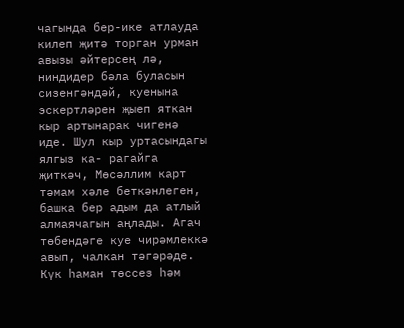чагында бер-ике атлауда килеп җитә торган урман авызы әйтерсең лә, ниндидер бәла буласын сизенгәндәй, куенына эскертләрен җыеп яткан кыр артынарак чигенә иде. Шул кыр уртасындагы ялгыз ка- рагайга җиткәч, Мөсәллим карт тәмам хәле беткәнлеген, башка бер адым да атлый алмаячагын аңлады. Агач төбендәге куе чирәмлеккә авып, чалкан тәгәрәде. Күк һаман төссез һәм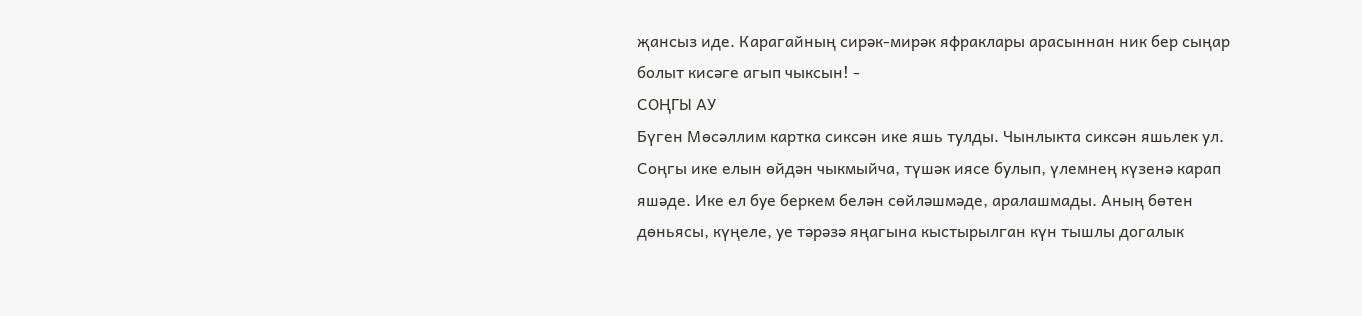җансыз иде. Карагайның сирәк-мирәк яфраклары арасыннан ник бер сыңар болыт кисәге агып чыксын! -
СОҢГЫ АУ
Бүген Мөсәллим картка сиксән ике яшь тулды. Чынлыкта сиксән яшьлек ул. Соңгы ике елын өйдән чыкмыйча, түшәк иясе булып, үлемнең күзенә карап яшәде. Ике ел буе беркем белән сөйләшмәде, аралашмады. Аның бөтен дөньясы, күңеле, уе тәрәзә яңагына кыстырылган күн тышлы догалык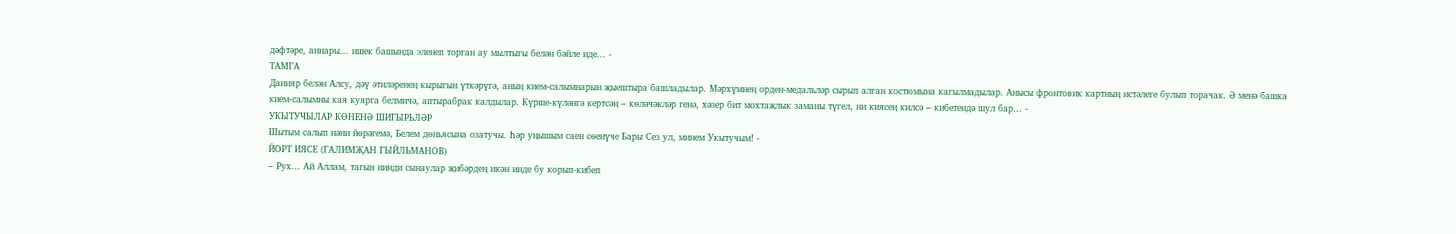дәфтәре, аннары... ишек башында эленеп торган ау мылтыгы белән бәйле иде... -
ТАМГА
Данияр белән Алсу, дәү әтиләренең кырыгын үткәрүгә, аның кием-салымнарын җыештыра башладылар. Мәрхүмнең орден-медальләр сырып алган костюмына кагылмадылар. Анысы фронтовик картның истәлеге булып торачак. Ә менә башка кием-салымны кая куярга белмичә, аптырабрак калдылар. Күрше-күләнгә кертсәң – көләчәкләр генә, хәзер бит мохтаҗлык заманы түгел, ни киясең килсә – кибетендә шул бар... -
УКЫТУЧЫЛАР КӨНЕНӘ ШИГЫРЬЛӘР
Шытым салып нәни йөрәгемә, Белем дөньясына озатучы. Һәр уңышым саен сөенүче Бары Сез ул, минем Укытучым! -
ЙОРТ ИЯСЕ (ГАЛИМҖАН ГЫЙЛЬМАНОВ)
– Рух... Ай Аллам, тагын нинди сынаулар җибәрдең икән инде бу корып-кибеп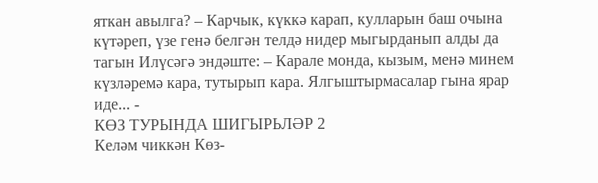яткан авылга? – Карчык, күккә карап, кулларын баш очына күтәреп, үзе генә белгән телдә нидер мыгырданып алды да тагын Илүсәгә эндәште: – Карале монда, кызым, менә минем күзләремә кара, тутырып кара. Ялгыштырмасалар гына ярар иде... -
КӨЗ ТУРЫНДА ШИГЫРЬЛӘР 2
Келәм чиккән Көз-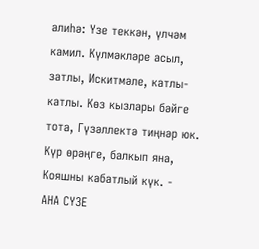алиһә: Үзе теккән, үлчәм камил. Күлмәкләре асыл, затлы, Искитмәле, катлы-катлы. Көз кызлары бәйге тота, Гүзәллектә тиңнәр юк. Күр өрәңге, балкып яна, Кояшны кабатлый күк. -
АНА СҮЗЕ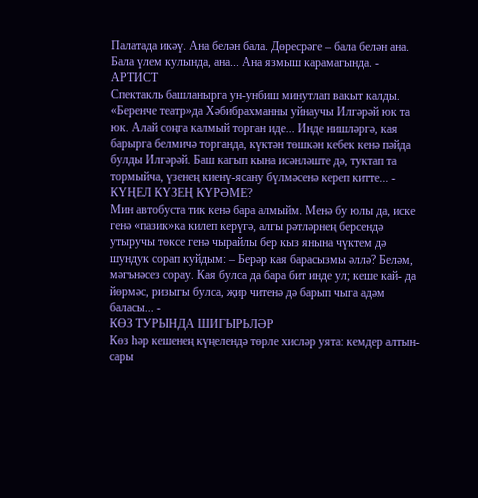Палатада икәү. Ана белән бала. Дөресрәге – бала белән ана. Бала үлем кулында, ана... Ана язмыш карамагында. -
АРТИСТ
Спектакль башланырга ун-унбиш минутлап вакыт калды. «Беренче театр»да Хәбибрахманны уйнаучы Илгәрәй юк та юк. Алай соңга калмый торган иде... Инде нишләргә, кая барырга белмичә торганда, күктән төшкән кебек кенә пәйда булды Илгәрәй. Баш кагып кына исәнләште дә, туктап та тормыйча, үзенең киенү-ясану бүлмәсенә кереп китте... -
КҮҢЕЛ КҮЗЕҢ КҮРӘМЕ?
Мин автобуста тик кенә бара алмыйм. Менә бу юлы да, иске генә «пазик»ка килеп керүгә, алгы рәтләрнең берсендә утыручы төксе генә чырайлы бер кыз янына чүктем дә шундук сорап куйдым: – Берәр кая барасызмы әллә? Беләм, мәгънәсез сорау. Кая булса да бара бит инде ул; кеше кай- да йөрмәс, ризыгы булса, җир читенә дә барып чыга адәм баласы... -
КӨЗ ТУРЫНДА ШИГЫРЬЛӘР
Көз һәр кешенең күңелендә төрле хисләр уята: кемдер алтын-сары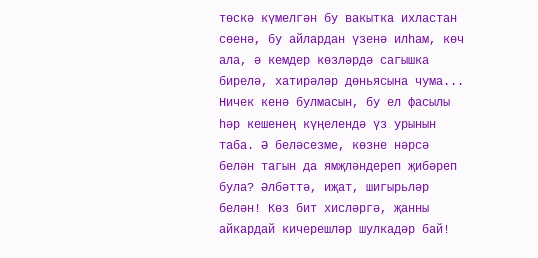төскә күмелгән бу вакытка ихластан сөенә, бу айлардан үзенә илһам, көч ала, ә кемдер көзләрдә сагышка бирелә, хатирәләр дөньясына чума... Ничек кенә булмасын, бу ел фасылы һәр кешенең күңелендә үз урынын таба. Ә беләсезме, көзне нәрсә белән тагын да ямҗләндереп җибәреп була? Әлбәттә, иҗат, шигырьләр белән! Көз бит хисләргә, җанны айкардай кичерешләр шулкадәр бай!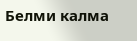Белми калма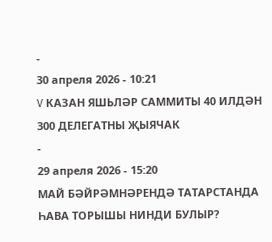-
30 апреля 2026 - 10:21
V КАЗАН ЯШЬЛӘР САММИТЫ 40 ИЛДӘН 300 ДЕЛЕГАТНЫ ҖЫЯЧАК
-
29 апреля 2026 - 15:20
МАЙ БӘЙРӘМНӘРЕНДӘ ТАТАРСТАНДА ҺАВА ТОРЫШЫ НИНДИ БУЛЫР?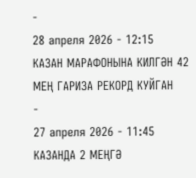-
28 апреля 2026 - 12:15
КАЗАН МАРАФОНЫНА КИЛГӘН 42 МЕҢ ГАРИЗА РЕКОРД КУЙГАН
-
27 апреля 2026 - 11:45
КАЗАНДА 2 МЕҢГӘ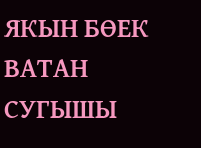ЯКЫН БӨЕК ВАТАН СУГЫШЫ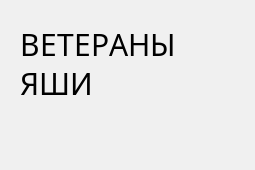ВЕТЕРАНЫ ЯШИ